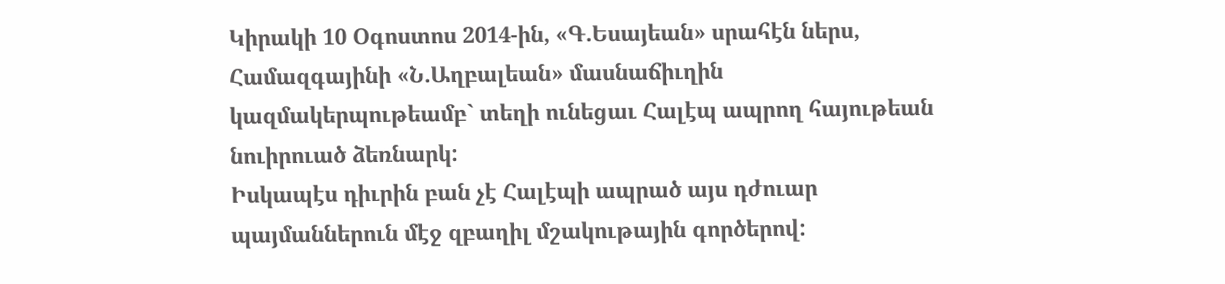Կիրակի 10 Օգոստոս 2014-ին, «Գ.Եսայեան» սրահէն ներս, Համազգայինի «Ն.Աղբալեան» մասնաճիւղին կազմակերպութեամբ` տեղի ունեցաւ Հալէպ ապրող հայութեան նուիրուած ձեռնարկ:
Իսկապէս դիւրին բան չէ Հալէպի ապրած այս դժուար պայմաններուն մէջ զբաղիլ մշակութային գործերով: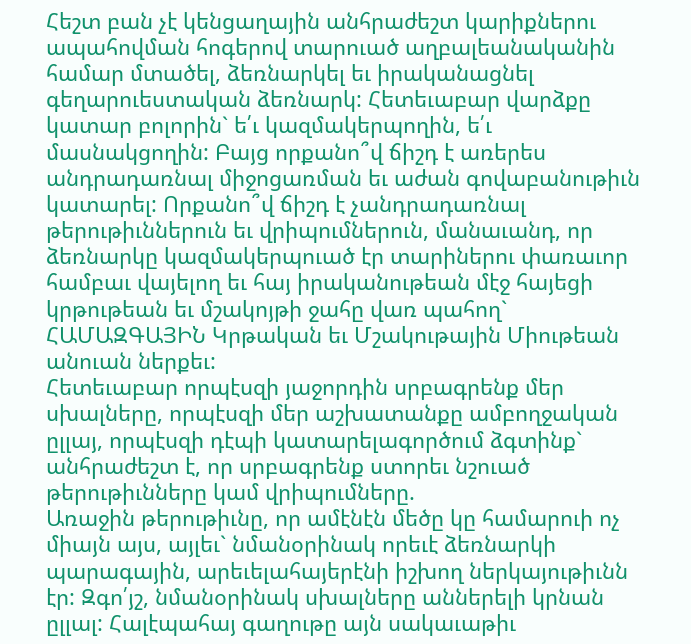Հեշտ բան չէ կենցաղային անհրաժեշտ կարիքներու ապահովման հոգերով տարուած աղբալեանականին համար մտածել, ձեռնարկել եւ իրականացնել գեղարուեստական ձեռնարկ: Հետեւաբար վարձքը կատար բոլորին` ե՛ւ կազմակերպողին, ե՛ւ մասնակցողին: Բայց որքանո՞վ ճիշդ է առերես անդրադառնալ միջոցառման եւ աժան գովաբանութիւն կատարել: Որքանո՞վ ճիշդ է չանդրադառնալ թերութիւններուն եւ վրիպումներուն, մանաւանդ, որ ձեռնարկը կազմակերպուած էր տարիներու փառաւոր համբաւ վայելող եւ հայ իրականութեան մէջ հայեցի կրթութեան եւ մշակոյթի ջահը վառ պահող` ՀԱՄԱԶԳԱՅԻՆ Կրթական եւ Մշակութային Միութեան անուան ներքեւ:
Հետեւաբար որպէսզի յաջորդին սրբագրենք մեր սխալները, որպէսզի մեր աշխատանքը ամբողջական ըլլայ, որպէսզի դէպի կատարելագործում ձգտինք` անհրաժեշտ է, որ սրբագրենք ստորեւ նշուած թերութիւնները կամ վրիպումները.
Առաջին թերութիւնը, որ ամէնէն մեծը կը համարուի ոչ միայն այս, այլեւ` նմանօրինակ որեւէ ձեռնարկի պարագային, արեւելահայերէնի իշխող ներկայութիւնն էր: Զգո՛յշ, նմանօրինակ սխալները աններելի կրնան ըլլալ: Հալէպահայ գաղութը այն սակաւաթիւ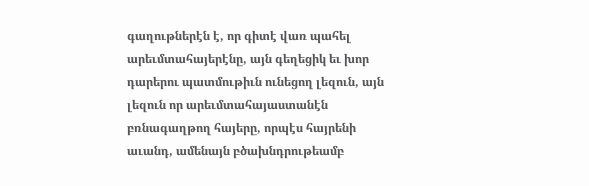գաղութներէն է, որ գիտէ վառ պահել արեւմտահայերէնը, այն գեղեցիկ եւ խոր դարերու պատմութիւն ունեցող լեզուն, այն լեզուն որ արեւմտահայաստանէն բռնագաղթող հայերը, որպէս հայրենի աւանդ, ամենայն բծախնդրութեամբ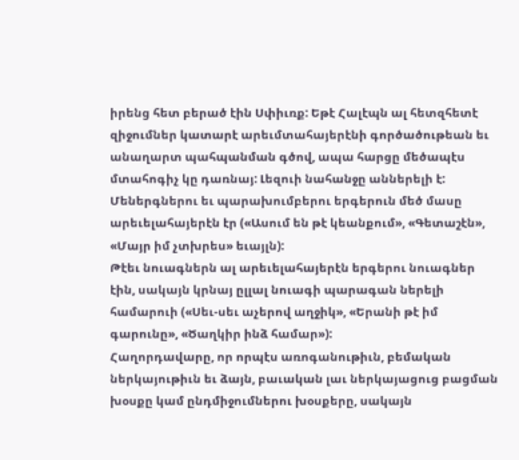իրենց հետ բերած էին Սփիւռք: Եթէ Հալէպն ալ հետզհետէ զիջումներ կատարէ արեւմտահայերէնի գործածութեան եւ անաղարտ պահպանման գծով, ապա հարցը մեծապէս մտահոգիչ կը դառնայ: Լեզուի նահանջը աններելի է:
Մեներգներու եւ պարախումբերու երգերուն մեծ մասը արեւելահայերէն էր («Ասում են թէ կեանքում», «Գետաշէն», «Մայր իմ չտխրես» եւայլն):
Թէեւ նուագներն ալ արեւելահայերէն երգերու նուագներ էին, սակայն կրնայ ըլլալ նուագի պարագան ներելի համարուի («Սեւ-սեւ աչերով աղջիկ», «Երանի թէ իմ գարունը», «Ծաղկիր ինձ համար»):
Հաղորդավարը, որ որպէս առոգանութիւն, բեմական ներկայութիւն եւ ձայն, բաւական լաւ ներկայացուց բացման խօսքը կամ ընդմիջումներու խօսքերը, սակայն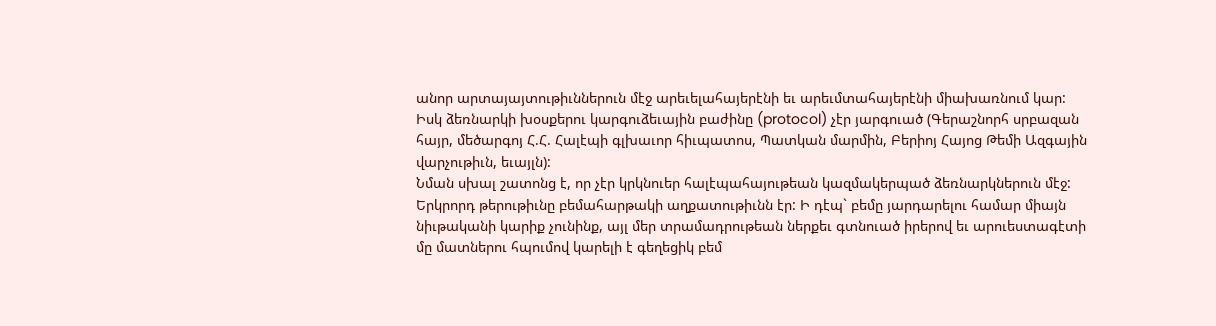անոր արտայայտութիւններուն մէջ արեւելահայերէնի եւ արեւմտահայերէնի միախառնում կար:
Իսկ ձեռնարկի խօսքերու կարգուձեւային բաժինը (protocol) չէր յարգուած (Գերաշնորհ սրբազան հայր, մեծարգոյ Հ.Հ. Հալէպի գլխաւոր հիւպատոս, Պատկան մարմին, Բերիոյ Հայոց Թեմի Ազգային վարչութիւն, եւայլն):
Նման սխալ շատոնց է, որ չէր կրկնուեր հալէպահայութեան կազմակերպած ձեռնարկներուն մէջ:
Երկրորդ թերութիւնը բեմահարթակի աղքատութիւնն էր: Ի դէպ` բեմը յարդարելու համար միայն նիւթականի կարիք չունինք, այլ մեր տրամադրութեան ներքեւ գտնուած իրերով եւ արուեստագէտի մը մատներու հպումով կարելի է գեղեցիկ բեմ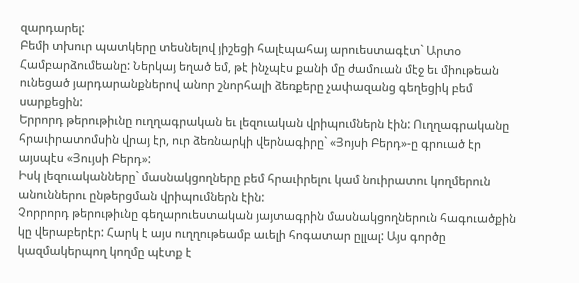զարդարել:
Բեմի տխուր պատկերը տեսնելով յիշեցի հալէպահայ արուեստագէտ` Արտօ Համբարձումեանը: Ներկայ եղած եմ, թէ ինչպէս քանի մը ժամուան մէջ եւ միութեան ունեցած յարդարանքներով անոր շնորհալի ձեռքերը չափազանց գեղեցիկ բեմ սարքեցին:
Երրորդ թերութիւնը ուղղագրական եւ լեզուական վրիպումներն էին: Ուղղագրականը հրաւիրատոմսին վրայ էր, ուր ձեռնարկի վերնագիրը` «Յոյսի Բերդ»-ը գրուած էր այսպէս «Յույսի Բերդ»:
Իսկ լեզուականները` մասնակցողները բեմ հրաւիրելու կամ նուիրատու կողմերուն անուններու ընթերցման վրիպումներն էին:
Չորրորդ թերութիւնը գեղարուեստական յայտագրին մասնակցողներուն հագուածքին կը վերաբերէր: Հարկ է այս ուղղութեամբ աւելի հոգատար ըլլալ: Այս գործը կազմակերպող կողմը պէտք է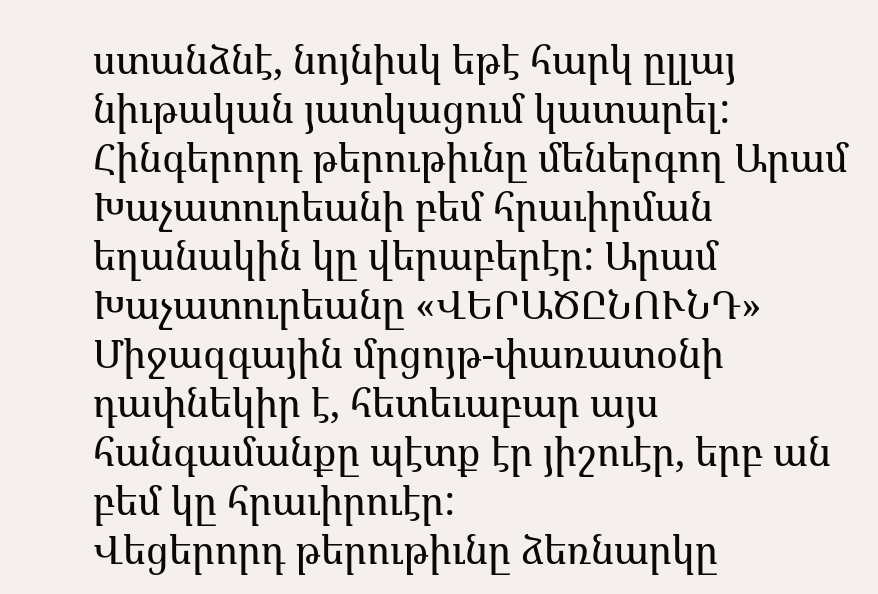ստանձնէ, նոյնիսկ եթէ հարկ ըլլայ նիւթական յատկացում կատարել:
Հինգերորդ թերութիւնը մեներգող Արամ Խաչատուրեանի բեմ հրաւիրման եղանակին կը վերաբերէր: Արամ Խաչատուրեանը «ՎԵՐԱԾԸՆՈՒՆԴ» Միջազգային մրցոյթ-փառատօնի դափնեկիր է, հետեւաբար այս հանգամանքը պէտք էր յիշուէր, երբ ան բեմ կը հրաւիրուէր:
Վեցերորդ թերութիւնը ձեռնարկը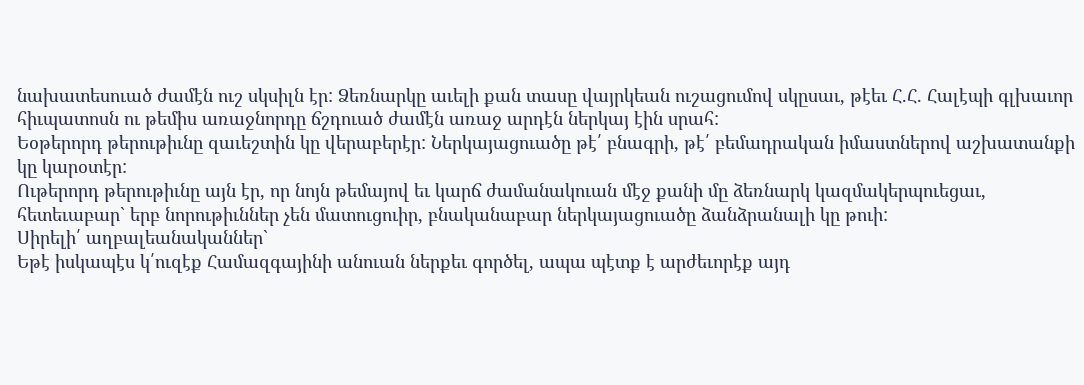նախատեսուած ժամէն ուշ սկսիլն էր: Ձեռնարկը աւելի քան տասը վայրկեան ուշացումով սկըսաւ, թէեւ Հ.Հ. Հալէպի գլխաւոր հիւպատոսն ու թեմիս առաջնորդը ճշդուած ժամէն առաջ արդէն ներկայ էին սրահ:
Եօթերորդ թերութիւնը զաւեշտին կը վերաբերէր: Ներկայացուածը թէ՛ բնագրի, թէ՛ բեմադրական իմաստներով աշխատանքի կը կարօտէր:
Ութերորդ թերութիւնը այն էր, որ նոյն թեմայով եւ կարճ ժամանակուան մէջ քանի մը ձեռնարկ կազմակերպուեցաւ, հետեւաբար` երբ նորութիւններ չեն մատուցուիր, բնականաբար ներկայացուածը ձանձրանալի կը թուի:
Սիրելի՛ աղբալեանականներ`
Եթէ իսկապէս կ՛ուզէք Համազգայինի անուան ներքեւ գործել, ապա պէտք է արժեւորէք այդ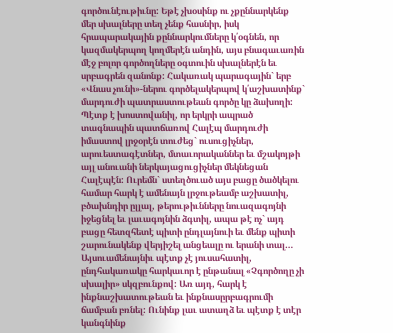գործունէութիւնը: Եթէ չխօսինք ու չքըննարկենք մեր սխալները տեղ չենք հասնիր, իսկ հրապարակային քըննարկումները կ՛օգնեն, որ կազմակերպող կողմերէն անդին, այս բնագաւառին մէջ բոլոր գործողները օգտուին սխալներէն եւ սրբագրեն զանոնք: Հակառակ պարագային` երբ «Վնաս չունի»-ներու գործելակերպով կ՛աշխատինք` մարդուժի պատրաստութեան գործը կը ձախողի: Պէտք է խոստովանիլ, որ երկրի ապրած տագնապին պատճառով Հալէպ մարդուժի իմաստով լրջօրէն տուժեց` ուսուցիչներ, արուեստագէտներ, մտաւորականներ եւ մշակոյթի այլ անուանի ներկայացուցիչներ մեկնեցան Հալէպէն: Ուրեմն` ստեղծուած այս բացը ծածկելու համար հարկ է ամենայն լրջութեամբ աշխատիլ, բծախնդիր ըլլալ, թերութիւնները նուազագոյնի իջեցնել եւ լաւագոյնին ձգտիլ, ապա թէ ոչ` այդ բացը հետզհետէ պիտի ընդլայնուի եւ մենք պիտի շարունակենք վերյիշել անցեալը ու երանի տալ…
Այսուամենայնիւ պէտք չէ յուսահատիլ, ընդհակառակը հարկաւոր է ընթանալ «Չգործողը չի սխալիր» սկզբունքով: Առ այդ, հարկ է ինքնաշխատութեան եւ ինքնասըրբագրումի ճամբան բռնել: Ունինք լաւ ատաղձ եւ պէտք է տէր կանգնինք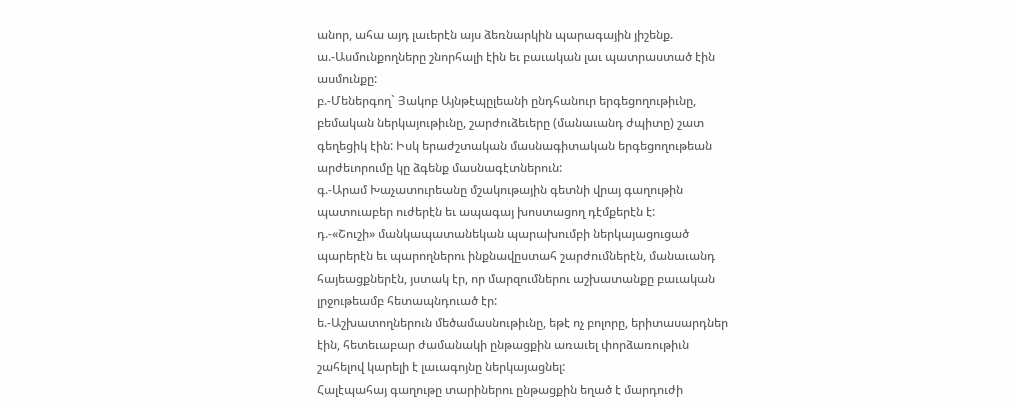անոր, ահա այդ լաւերէն այս ձեռնարկին պարագային յիշենք.
ա.-Ասմունքողները շնորհալի էին եւ բաւական լաւ պատրաստած էին ասմունքը:
բ.-Մեներգող` Յակոբ Այնթէպըլեանի ընդհանուր երգեցողութիւնը, բեմական ներկայութիւնը, շարժուձեւերը (մանաւանդ ժպիտը) շատ գեղեցիկ էին: Իսկ երաժշտական մասնագիտական երգեցողութեան արժեւորումը կը ձգենք մասնագէտներուն:
գ.-Արամ Խաչատուրեանը մշակութային գետնի վրայ գաղութին պատուաբեր ուժերէն եւ ապագայ խոստացող դէմքերէն է:
դ.-«Շուշի» մանկապատանեկան պարախումբի ներկայացուցած պարերէն եւ պարողներու ինքնավըստահ շարժումներէն, մանաւանդ հայեացքներէն, յստակ էր, որ մարզումներու աշխատանքը բաւական լրջութեամբ հետապնդուած էր:
ե.-Աշխատողներուն մեծամասնութիւնը, եթէ ոչ բոլորը, երիտասարդներ էին, հետեւաբար ժամանակի ընթացքին առաւել փորձառութիւն շահելով կարելի է լաւագոյնը ներկայացնել:
Հալէպահայ գաղութը տարիներու ընթացքին եղած է մարդուժի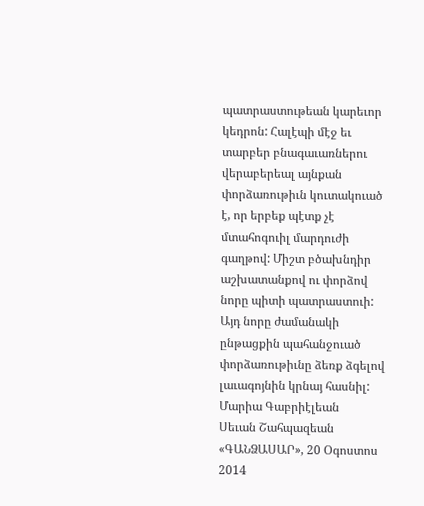պատրաստութեան կարեւոր կեդրոն: Հալէպի մէջ եւ տարբեր բնագաւառներու վերաբերեալ այնքան փորձառութիւն կուտակուած է, որ երբեք պէտք չէ մտահոգուիլ մարդուժի գաղթով: Միշտ բծախնդիր աշխատանքով ու փորձով նորը պիտի պատրաստուի: Այդ նորը ժամանակի ընթացքին պահանջուած փորձառութիւնը ձեռք ձգելով լաւագոյնին կրնայ հասնիլ:
Մարիա Գաբրիէլեան
Սեւան Շահպազեան
«ԳԱՆՁԱՍԱՐ», 20 Օգոստոս 2014